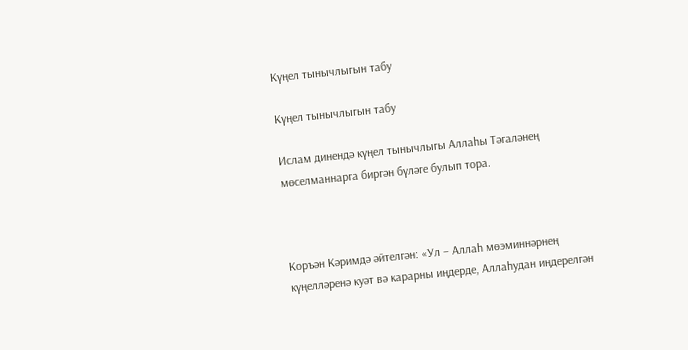Күңел тынычлыгын табу

Күңел тынычлыгын табу

Ислам динендә күңел тынычлыгы Аллаһы Тәгаләнең мөселманнарга биргән бүләге булып тора.



Коръән Кәримдә әйтелгән: «Ул – Аллаһ мөэминнәрнең күңелләренә куәт вә карарны иңдерде, Аллаһудан иңдерелгән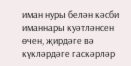иман нуры белән кәсби иманнары куәтләнсен өчен, җирдәге вә күкләрдәге гаскәрләр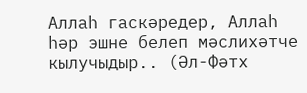Аллаһ гаскәредер, Аллаһ һәр эшне белеп мәслихәтче кылучыдыр.. (Әл-Фәтх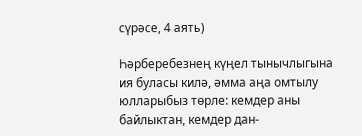сүрәсе, 4 аять)

Һәрберебезнең күңел тынычлыгына ия буласы килә, әмма аңа омтылу юлларыбыз төрле: кемдер аны байлыктан, кемдер дан-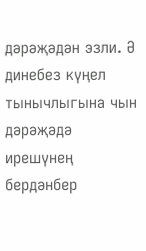дәрәҗәдән эзли. Ә динебез күңел тынычлыгына чын дәрәҗәдә ирешүнең бердәнбер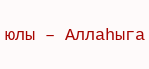юлы – Аллаһыга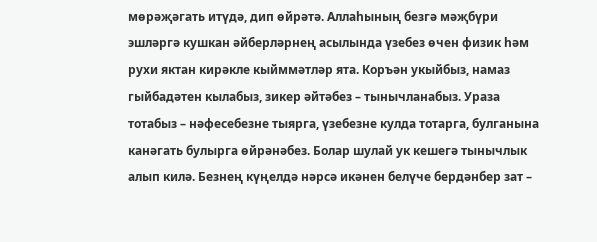мөрәҗәгать итүдә, дип өйрәтә. Аллаһының безгә мәҗбүри эшләргә кушкан әйберләрнең асылында үзебез өчен физик һәм рухи яктан кирәкле кыйммәтләр ята. Коръән укыйбыз, намаз гыйбадәтен кылабыз, зикер әйтәбез – тынычланабыз. Ураза тотабыз – нәфесебезне тыярга, үзебезне кулда тотарга, булганына канәгать булырга өйрәнәбез. Болар шулай ук кешегә тынычлык алып килә. Безнең күңелдә нәрсә икәнен белүче бердәнбер зат –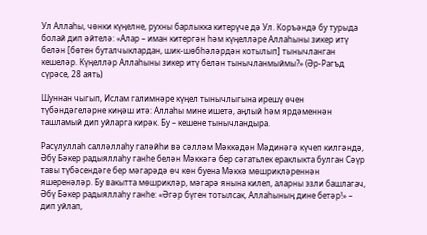Ул Аллаһы, чөнки күңелне, рухны барлыкка китерүче дә Ул. Коръәндә бу турыда болай дип әйтелә: «Алар – иман китергән һәм күңелләре Аллаһыны зикер итү белән [бөтен буталчыклардан, шик-шөбһәләрдән котылып] тынычланган кешеләр. Күңелләр Аллаһыны зикер итү белән тынычланмыймы?» (Әр-Рагъд сүрәсе, 28 аять)

Шуннан чыгып, Ислам галимнәре күңел тынычлыгына ирешү өчен түбәндәгеләрне киңәш итә: Аллаһы мине ишетә, аңлый һәм ярдәменнән ташламый дип уйларга кирәк. Бу – кешене тынычландыра.

Расүлуллаһ салләллаһу галәйһи вә сәлләм Мәккәдән Мәдинәгә күчеп килгәндә, Әбү Бәкер радыяллаһу ганһе белән Мәккәгә бер сәгатьлек ераклыкта булган Сәүр тавы түбәсендәге бер мәгарәдә өч көн буена Мәккә мөшрикләреннән яшеренәләр. Бу вакытта мөшрикләр, мәгарә янына килеп, аларны эзли башлагач, Әбү Бәкер радыяллаһу ганһе: «Әгәр бүген тотылсак, Аллаһының дине бетәр!» – дип уйлап,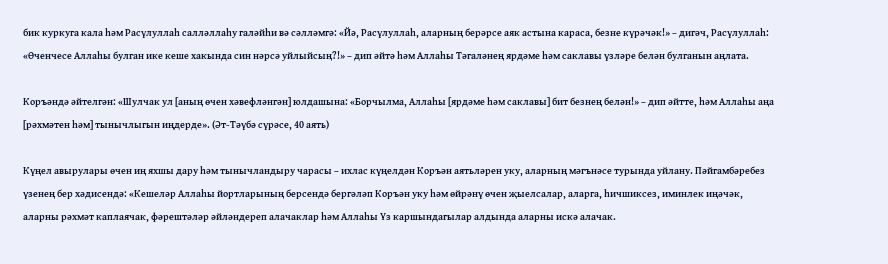бик куркуга кала һәм Расүлуллаһ салләллаһу галәйһи вә сәлләмгә: «Йә, Расүлуллаһ, аларның берәрсе аяк астына караса, безне күрәчәк!» – дигәч, Расүлуллаһ: «Өченчесе Аллаһы булган ике кеше хакында син нәрсә уйлыйсың?!» – дип әйтә һәм Аллаһы Тәгаләнең ярдәме һәм саклавы үзләре белән булганын аңлата.

Коръәндә әйтелгән: «Шулчак ул [аның өчен хәвефләнгән] юлдашына: «Борчылма, Аллаһы [ярдәме һәм саклавы] бит безнең белән!» – дип әйтте, һәм Аллаһы аңа [рәхмәтен һәм] тынычлыгын иңдерде». (Әт-Тәүбә сүрәсе, 40 аять)

Күңел авырулары өчен иң яхшы дару һәм тынычландыру чарасы – ихлас күңелдән Коръән аятьләрен уку, аларның мәгънәсе турында уйлану. Пәйгамбәребез үзенең бер хәдисендә: «Кешеләр Аллаһы йортларының берсендә бергәләп Коръән уку һәм өйрәнү өчен җыелсалар, аларга, һичшиксез, иминлек иңәчәк, аларны рәхмәт каплаячак, фәрештәләр әйләндереп алачаклар һәм Аллаһы Үз каршындагылар алдында аларны искә алачак.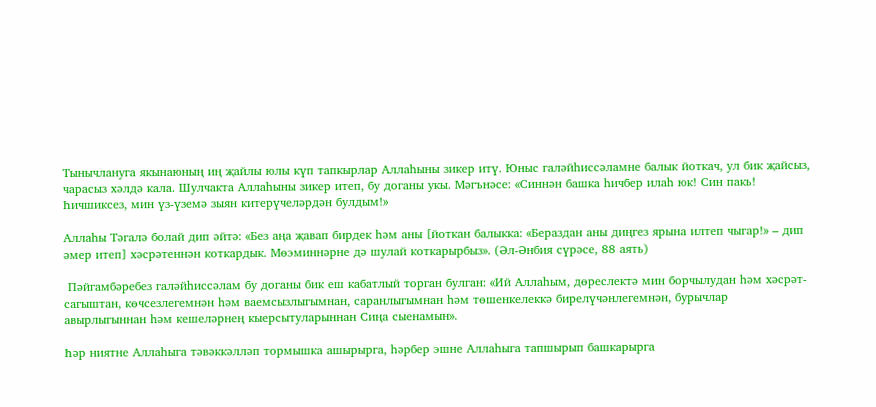Тынычлануга якынаюның иң җайлы юлы күп тапкырлар Аллаһыны зикер итү. Юныс галәйһиссәламне балык йоткач, ул бик җайсыз, чарасыз хәлдә кала. Шулчакта Аллаһыны зикер итеп, бу доганы укы. Мәгънәсе: «Синнән башка һичбер илаһ юк! Син пакь! Һичшиксез, мин үз-үземә зыян китерүчеләрдән булдым!»

Аллаһы Тәгалә болай дип әйтә: «Без аңа җавап бирдек һәм аны [йоткан балыкка: «Бераздан аны диңгез ярына илтеп чыгар!» – дип әмер итеп] хәсрәтеннән коткардык. Мөэминнәрне дә шулай коткарырбыз». (Әл-Әнбия сүрәсе, 88 аять)

 Пәйгамбәребез галәйһиссәлам бу доганы бик еш кабатлый торган булган: «Ий Аллаһым, дөреслектә мин борчылудан һәм хәсрәт-сагыштан, көчсезлегемнән һәм ваемсызлыгымнан, саранлыгымнан һәм төшенкелеккә бирелүчәнлегемнән, бурычлар авырлыгыннан һәм кешеләрнең кыерсытуларыннан Сиңа сыенамын».

Һәр ниятне Аллаһыга тәвәккәлләп тормышка ашырырга, һәрбер эшне Аллаһыга тапшырып башкарырга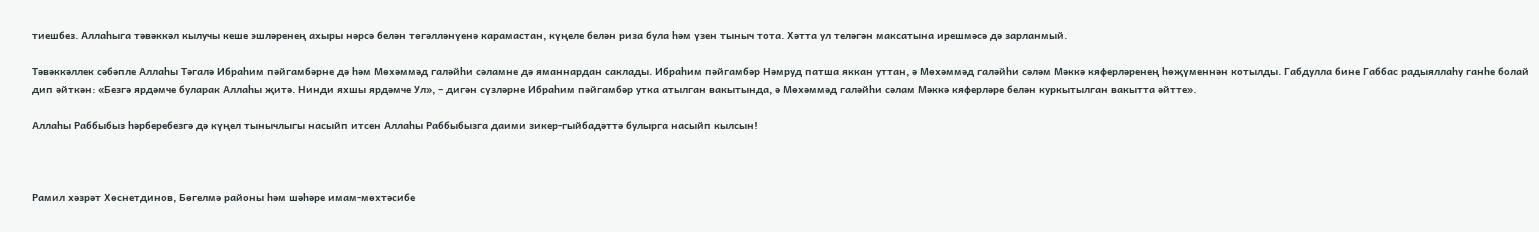тиешбез. Аллаһыга тәвәккәл кылучы кеше эшләренең ахыры нәрсә белән төгәлләнүенә карамастан, күңеле белән риза була һәм үзен тыныч тота. Хәтта ул теләгән максатына ирешмәсә дә зарланмый.

Тәвәккәллек сәбәпле Аллаһы Тәгалә Ибраһим пәйгамбәрне дә һәм Мөхәммәд галәйһи сәламне дә яманнардан саклады. Ибраһим пәйгамбәр Нәмруд патша яккан уттан, ә Мөхәммәд галәйһи сәләм Мәккә кяферләренең һөҗүменнән котылды. Габдулла бине Габбас радыяллаһу ганһе болай дип әйткән: «Безгә ярдәмче буларак Аллаһы җитә. Нинди яхшы ярдәмче Ул», – дигән сүзләрне Ибраһим пәйгамбәр утка атылган вакытында, ә Мөхәммәд галәйһи сәлам Мәккә кяферләре белән куркытылган вакытта әйтте».

Аллаһы Раббыбыз һәрберебезгә дә күңел тынычлыгы насыйп итсен Аллаһы Раббыбызга даими зикер-гыйбадәттә булырга насыйп кылсын!



Рамил хәзрәт Хөснетдинов, Бөгелмә районы hәм шәhәре имам-мөхтәсибе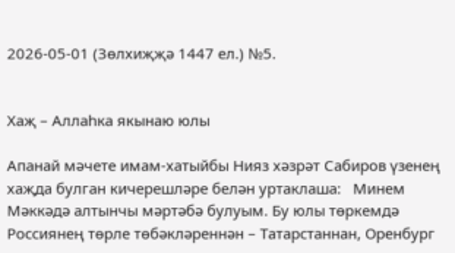2026-05-01 (Зөлхиҗҗә 1447 ел.) №5.


Хаҗ – Аллаһка якынаю юлы

Апанай мәчете имам-хатыйбы Нияз хәзрәт Сабиров үзенең хаҗда булган кичерешләре белән уртаклаша:   Минем Мәккәдә алтынчы мәртәбә булуым. Бу юлы төркемдә Россиянең төрле төбәкләреннән – Татарстаннан, Оренбург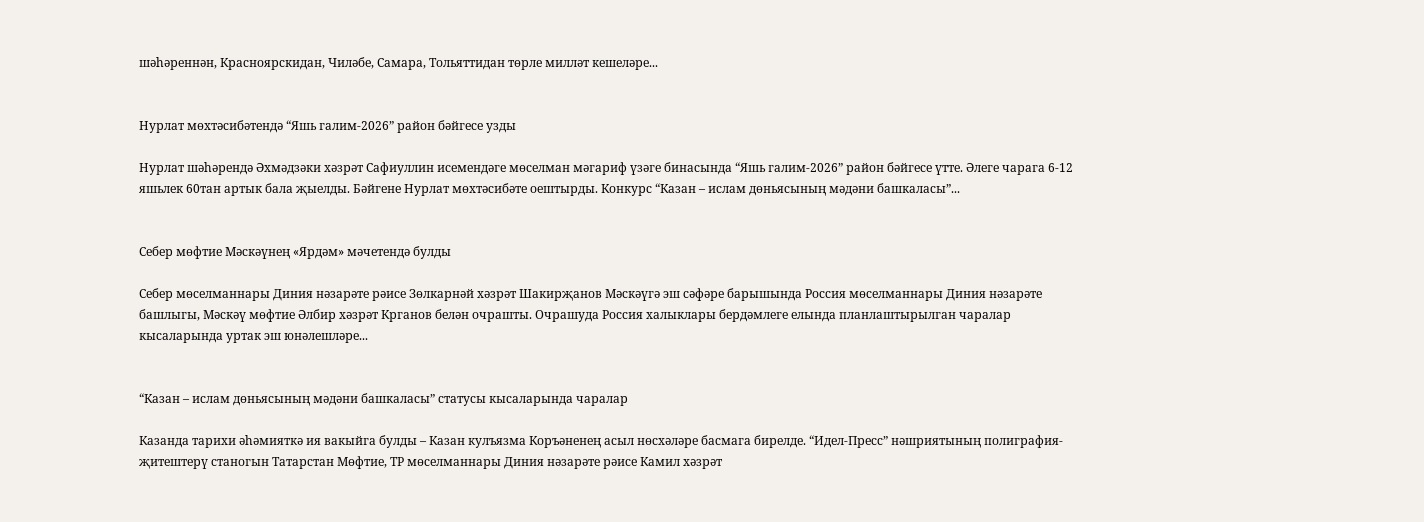шәһәреннән, Красноярскидан, Чиләбе, Самара, Тольяттидан төрле милләт кешеләре...


Нурлат мөхтәсибәтендә “Яшь галим-2026” район бәйгесе узды

Нурлат шәһәрендә Әхмәдзәки хәзрәт Сафиуллин исемендәге мөселман мәгариф үзәге бинасында “Яшь галим-2026” район бәйгесе үтте. Әлеге чарага 6-12 яшьлек 60тан артык бала җыелды. Бәйгене Нурлат мөхтәсибәте оештырды. Конкурс “Казан – ислам дөньясының мәдәни башкаласы”...


Себер мөфтие Мәскәүнең «Ярдәм» мәчетендә булды

Себер мөселманнары Диния нәзарәте рәисе Зөлкарнәй хәзрәт Шакирҗанов Мәскәүгә эш сәфәре барышында Россия мөселманнары Диния нәзарәте башлыгы, Мәскәү мөфтие Әлбир хәзрәт Крганов белән очрашты. Очрашуда Россия халыклары бердәмлеге елында планлаштырылган чаралар кысаларында уртак эш юнәлешләре...


“Казан – ислам дөньясының мәдәни башкаласы” статусы кысаларында чаралар

Казанда тарихи әһәмияткә ия вакыйга булды – Казан кулъязма Коръәненең асыл нөсхәләре басмага бирелде. “Идел-Пресс” нәшриятының полиграфия-җитештерү станогын Татарстан Мөфтие, ТР мөселманнары Диния нәзарәте рәисе Камил хәзрәт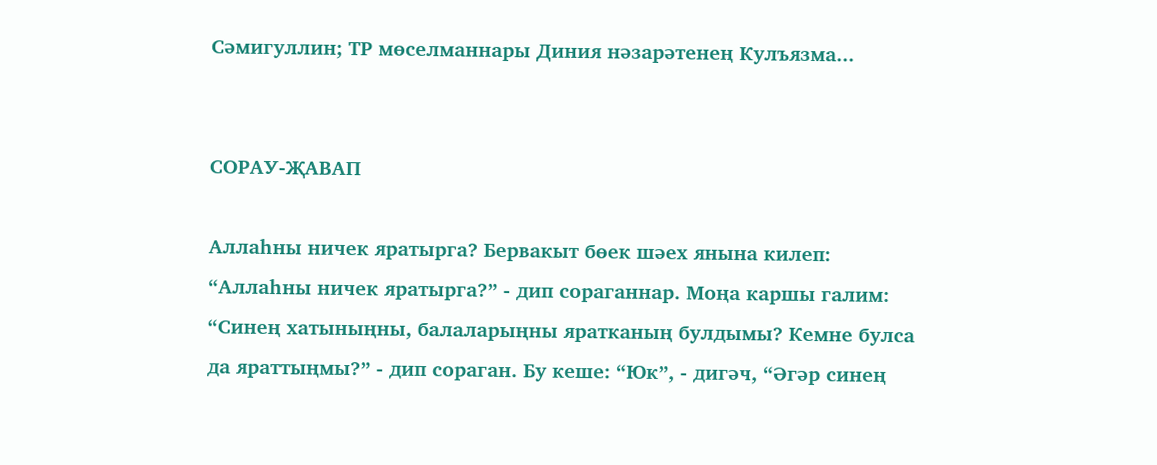Сәмигуллин; ТР мөселманнары Диния нәзарәтенең Кулъязма...


СОРАУ-ҖАВАП

Аллаһны ничек яратырга? Бервакыт бөек шәех янына килеп: “Аллаһны ничек яратырга?” - дип сораганнар. Моңа каршы галим: “Синең хатыныңны, балаларыңны яратканың булдымы? Кемне булса да яраттыңмы?” - дип сораган. Бу кеше: “Юк”, - дигәч, “Әгәр синең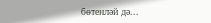бөтенләй дә...